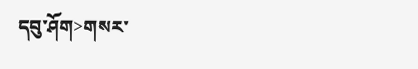དབུ་ཤོག>གསར་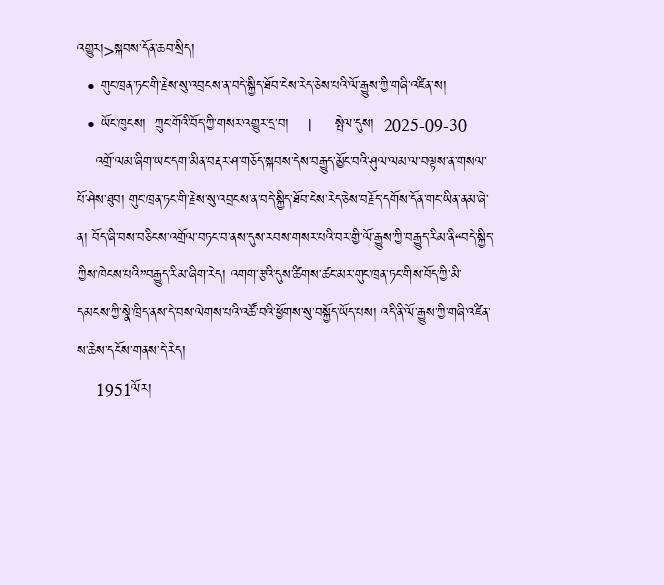འགྱུར།>སྐབས་དོན་ཆབ་སྲིད།
  • གུང་ཁྲན་ཏང་གི་རྗེས་སུ་འབྲངས་ན་བདེ་སྐྱིད་ཐོབ་ངེས་རེད་ཅེས་པའི་ལོ་རྒྱུས་ཀྱི་གཞི་འཛིན་ས།
  • ཡོང་ཁུངས།  ཀྲུང་གོའི་བོད་ཀྱི་གསར་འགྱུར་དྲ་བ།    |     སྤེལ་དུས།  2025-09-30
    འགྲོ་ལམ་ཞིག་ཡང་དག་མིན་བརྡར་ཤ་གཅོད་སྐབས་དེས་བརྒྱུད་མྱོང་བའི་ཤུལ་ལམ་ལ་བལྟས་ན་གསལ་པོ་ཤེས་ཐུབ། གུང་ཁྲན་ཏང་གི་རྗེས་སུ་འབྲངས་ན་བདེ་སྐྱིད་ཐོབ་ངེས་རེད་ཅེས་བརྗོད་དགོས་དོན་གང་ཡིན་ནམ་ཞེ་ན། བོད་ཞི་བས་བཅིངས་འགྲོལ་བཏང་བ་ནས་དུས་རབས་གསར་པའི་བར་གྱི་ལོ་རྒྱུས་ཀྱི་བརྒྱུད་རིམ་ནི“བདེ་སྐྱིད་ཀྱིས་ཁེངས་པའི”བརྒྱུད་རིམ་ཞིག་རེད། འགག་རྩའི་དུས་ཚིགས་ཚང་མར་གུང་ཁྲན་ཏང་གིས་བོད་ཀྱི་མི་དམངས་ཀྱི་སྣེ་ཁྲིད་ནས་དེ་བས་ལེགས་པའི་འཚོ་བའི་ཕྱོགས་སུ་བསྐྱོད་ཡོད་པས། འདི་ནི་ལོ་རྒྱུས་ཀྱི་གཞི་འཛིན་ས་ཆེས་དངོས་གནས་དེ་རེད།
    1951ལོར།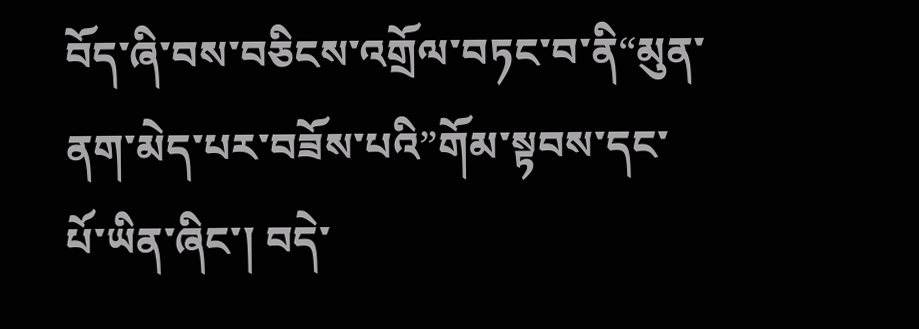བོད་ཞི་བས་བཅིངས་འགྲོལ་བཏང་བ་ནི“མུན་ནག་མེད་པར་བཟོས་པའི”གོམ་སྟབས་དང་པོ་ཡིན་ཞིང་། བདེ་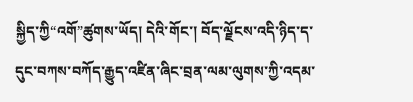སྐྱིད་ཀྱི“འགོ”ཚུགས་ཡོད། དེའི་གོང་། བོད་ལྗོངས་འདི་ཉིད་ད་དུང་བཀས་བཀོད་རྒྱུད་འཛིན་ཞིང་བྲན་ལམ་ལུགས་ཀྱི་འདམ་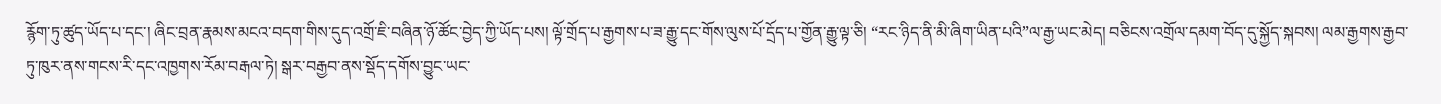རྙོག་ཏུ་ཚུད་ཡོད་པ་དང་། ཞིང་བྲན་རྣམས་མངའ་བདག་གིས་དུད་འགྲོ་ཇི་བཞིན་ཉོ་ཚོང་བྱེད་ཀྱི་ཡོད་པས། ལྟོ་གྲོད་པ་རྒྱགས་པ་ཟ་རྒྱུ་དང་གོས་ལུས་པོ་དྲོད་པ་གྱོན་རྒྱུ་ལྟ་ཅི། “རང་ཉིད་ནི་མི་ཞིག་ཡིན་པའི”ལ་རྒྱ་ཡང་མེད། བཅིངས་འགྲོལ་དམག་བོད་དུ་སྐྱོད་སྐབས། ལམ་རྒྱགས་རྒྱབ་ཏུ་ཁུར་ནས་གངས་རི་དང་འཁྱགས་རོམ་བརྒལ་ཏེ། སྒར་བརྒྱབ་ནས་སྡོད་དགོས་བྱུང་ཡང་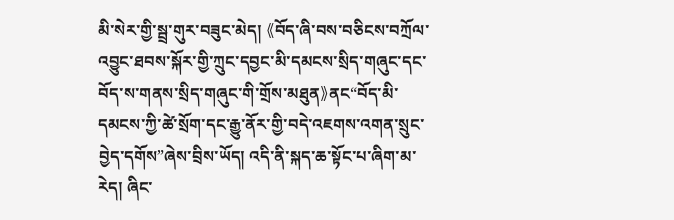མི་སེར་གྱི་སྦྲ་གུར་བཟུང་མེད། 《བོད་ཞི་བས་བཅིངས་བཀྲོལ་འབྱུང་ཐབས་སྐོར་གྱི་ཀྲུང་དབྱང་མི་དམངས་སྲིད་གཞུང་དང་བོད་ས་གནས་སྲིད་གཞུང་གི་གྲོས་མཐུན》ནང“བོད་མི་དམངས་ཀྱི་ཚེ་སྲོག་དང་རྒྱུ་ནོར་གྱི་བདེ་འཇགས་འགན་སྲུང་བྱེད་དགོས”ཞེས་བྲིས་ཡོད། འདི་ནི་སྐད་ཆ་སྟོང་པ་ཞིག་མ་རེད། ཞིང་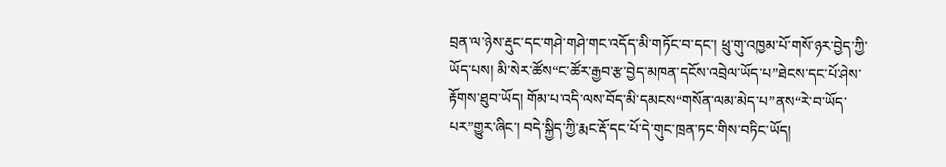བྲན་ལ་ཉེས་རྡུང་དང་གཤེ་གཤེ་གང་འདོད་མི་གཏོང་བ་དང་། ཕྲུ་གུ་འཁྱམ་པོ་གསོ་ཉར་བྱེད་ཀྱི་ཡོད་པས། མི་སེར་ཚོས“ང་ཚོར་རྒྱབ་རྩ་བྱེད་མཁན་དངོས་འབྲེལ་ཡོད་པ”ཐེངས་དང་པོ་ཤེས་རྟོགས་ཐུབ་ཡོད། གོམ་པ་འདི་ལས་བོད་མི་དམངས“གསོན་ལམ་མེད་པ”ནས“རེ་བ་ཡོད་པར”གྱུར་ཞིང་། བདེ་སྐྱིད་ཀྱི་རྨང་རྡོ་དང་པོ་དེ་གུང་ཁྲན་ཏང་གིས་བཏིང་ཡོད།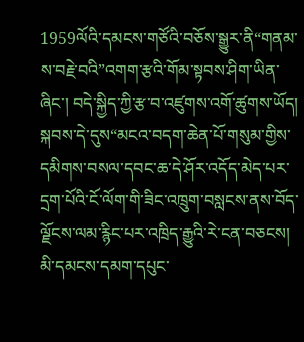1959ལོའི་དམངས་གཙོའི་བཅོས་སྒྱུར་ནི“གནམ་ས་བརྗེ་བའི”འགག་རྩའི་གོམ་སྟབས་ཤིག་ཡིན་ཞིང་། བདེ་སྐྱིད་ཀྱི་རྩ་བ་འཛུགས་འགོ་ཚུགས་ཡོད། སྐབས་དེ་དུས“མངའ་བདག་ཆེན་པོ་གསུམ་གྱིས་དམིགས་བསལ་དབང་ཆ་དེ་ཤོར་འདོད་མེད་པར་དྲག་པོའི་ངོ་ལོག་གི་ཟིང་འཁྲུག་བསླངས་ནས་བོད་ལྗོངས་ལམ་རྙིང་པར་འཁྲིད་རྒྱུའི་རེ་ངན་བཅངས། མི་དམངས་དམག་དཔུང་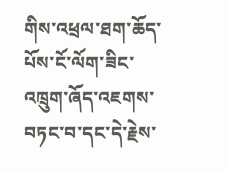གིས་འཕྲལ་ཐག་ཆོད་པོས་ངོ་ལོག་ཟིང་འཁྲུག་ཞོད་འཇགས་བཏང་བ་དང་དེ་རྗེས་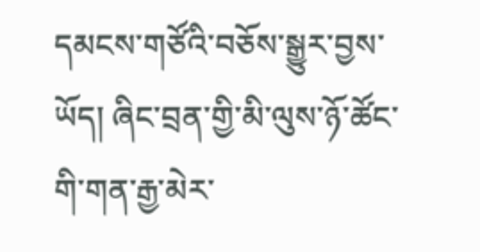དམངས་གཙོའི་བཅོས་སྒྱུར་བྱས་ཡོད། ཞིང་བྲན་གྱི་མི་ལུས་ཉོ་ཚོང་གི་གན་རྒྱ་མེར་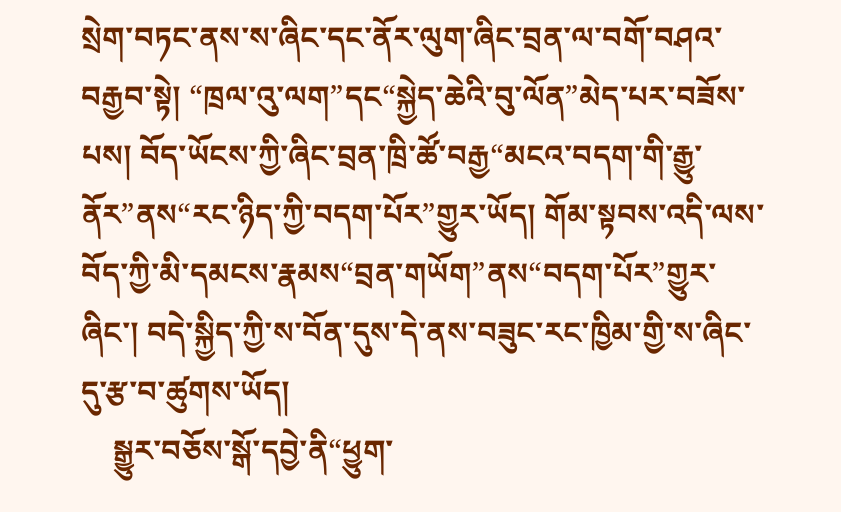སྲེག་བཏང་ནས་ས་ཞིང་དང་ནོར་ལུག་ཞིང་བྲན་ལ་བགོ་བཤའ་བརྒྱབ་སྟེ། “ཁྲལ་འུ་ལག”དང“སྐྱེད་ཆེའི་བུ་ལོན”མེད་པར་བཟོས་པས། བོད་ཡོངས་ཀྱི་ཞིང་བྲན་ཁྲི་ཚོ་བརྒྱ“མངའ་བདག་གི་རྒྱུ་ནོར”ནས“རང་ཉིད་ཀྱི་བདག་པོར”གྱུར་ཡོད། གོམ་སྟབས་འདི་ལས་བོད་ཀྱི་མི་དམངས་རྣམས“བྲན་གཡོག”ནས“བདག་པོར”གྱུར་ཞིང་། བདེ་སྐྱིད་ཀྱི་ས་བོན་དུས་དེ་ནས་བཟུང་རང་ཁྱིམ་གྱི་ས་ཞིང་དུ་རྩ་བ་ཚུགས་ཡོད།
    སྒྱུར་བཅོས་སྒོ་དབྱེ་ནི“ཕྱུག་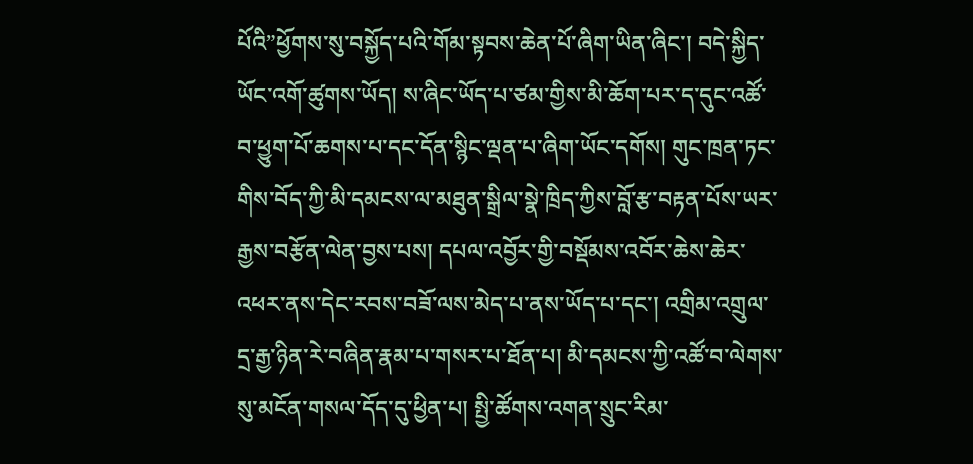པོའི”ཕྱོགས་སུ་བསྐྱོད་པའི་གོམ་སྟབས་ཆེན་པོ་ཞིག་ཡིན་ཞིང་། བདེ་སྐྱིད་ཡོང་འགོ་ཚུགས་ཡོད། ས་ཞིང་ཡོད་པ་ཙམ་གྱིས་མི་ཆོག་པར་ད་དུང་འཚོ་བ་ཕྱུག་པོ་ཆགས་པ་དང་དོན་སྙིང་ལྡན་པ་ཞིག་ཡོང་དགོས། གུང་ཁྲན་ཏང་གིས་བོད་ཀྱི་མི་དམངས་ལ་མཐུན་སྒྲིལ་སྣེ་ཁྲིད་ཀྱིས་བློ་རྩ་བརྟན་པོས་ཡར་རྒྱས་བརྩོན་ལེན་བྱས་པས། དཔལ་འབྱོར་གྱི་བསྡོམས་འབོར་ཆེས་ཆེར་འཕར་ནས་དེང་རབས་བཟོ་ལས་མེད་པ་ནས་ཡོད་པ་དང་། འགྲིམ་འགྲུལ་དྲ་རྒྱ་ཉིན་རེ་བཞིན་རྣམ་པ་གསར་པ་ཐོན་པ། མི་དམངས་ཀྱི་འཚོ་བ་ལེགས་སུ་མངོན་གསལ་དོད་དུ་ཕྱིན་པ། སྤྱི་ཚོགས་འགན་སྲུང་རིམ་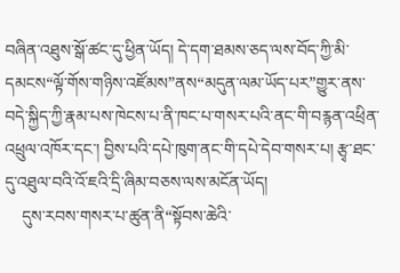བཞིན་འཐུས་སྒོ་ཚང་དུ་ཕྱིན་ཡོད། དེ་དག་ཐམས་ཅད་ལས་བོད་ཀྱི་མི་དམངས“ལྟོ་གོས་གཉིས་འཛོམས”ནས“མདུན་ལམ་ཡོད་པར”གྱུར་ནས་བདེ་སྐྱིད་ཀྱི་རྣམ་པས་ཁེངས་པ་ནི་ཁང་པ་གསར་པའི་ནང་གི་བརྙན་འཕྲིན་འཕྲུལ་འཁོར་དང་། བྱིས་པའི་དཔེ་ཁུག་ནང་གི་དཔེ་དེབ་གསར་པ། རྩྭ་ཐང་དུ་འཐུལ་བའི་འོ་ཇའི་དྲི་ཞིམ་བཅས་ལས་མངོན་ཡོད།
    དུས་རབས་གསར་པ་ཚུན་ནི“སྟོབས་ཆེའི་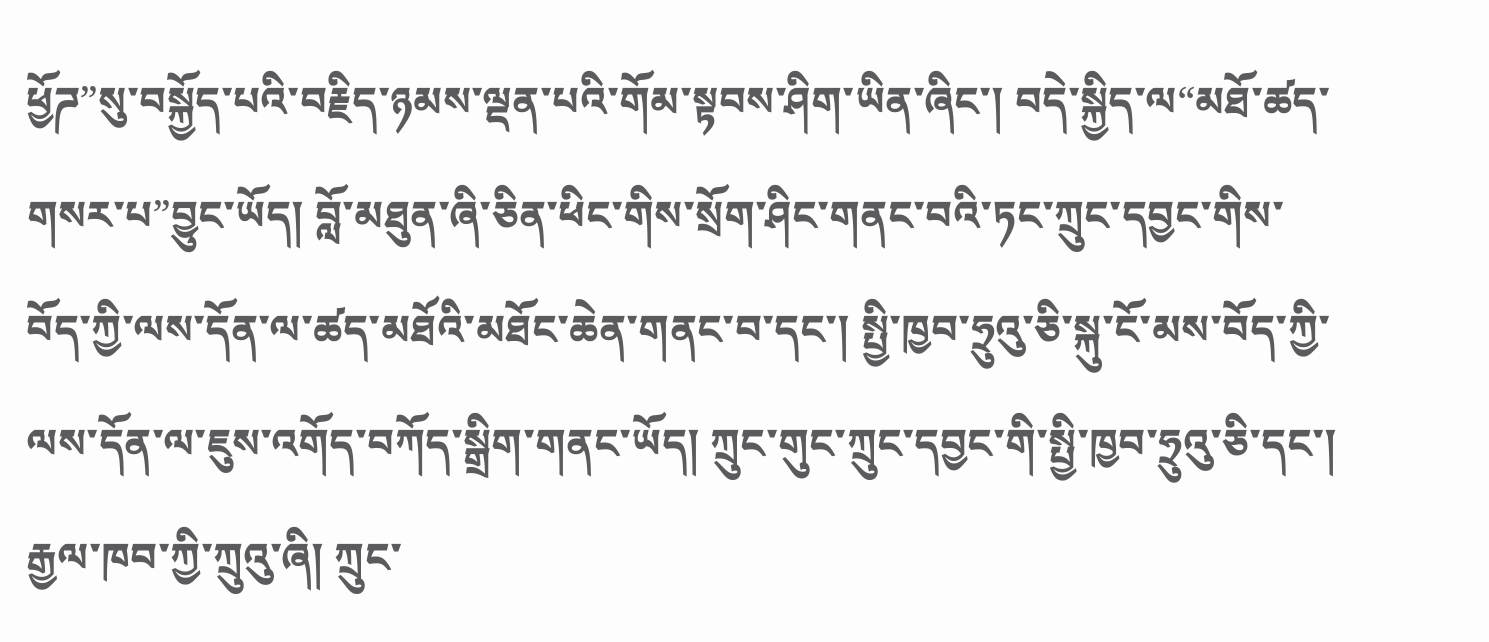ཕྱོཌ”སུ་བསྐྱོད་པའི་བརྗིད་ཉམས་ལྡན་པའི་གོམ་སྟབས་ཤིག་ཡིན་ཞིང་། བདེ་སྐྱིད་ལ“མཐོ་ཚད་གསར་པ”བྱུང་ཡོད། བློ་མཐུན་ཞི་ཅིན་ཕིང་གིས་སྲོག་ཤིང་གནང་བའི་ཏང་ཀྲུང་དབྱང་གིས་བོད་ཀྱི་ལས་དོན་ལ་ཚད་མཐོའི་མཐོང་ཆེན་གནང་བ་དང་། སྤྱི་ཁྱབ་ཧྲུའུ་ཅི་སྐུ་ངོ་མས་བོད་ཀྱི་ལས་དོན་ལ་ཇུས་འགོད་བཀོད་སྒྲིག་གནང་ཡོད། ཀྲུང་གུང་ཀྲུང་དབྱང་གི་སྤྱི་ཁྱབ་ཧྲུའུ་ཅི་དང་། རྒྱལ་ཁབ་ཀྱི་ཀྲུའུ་ཞི། ཀྲུང་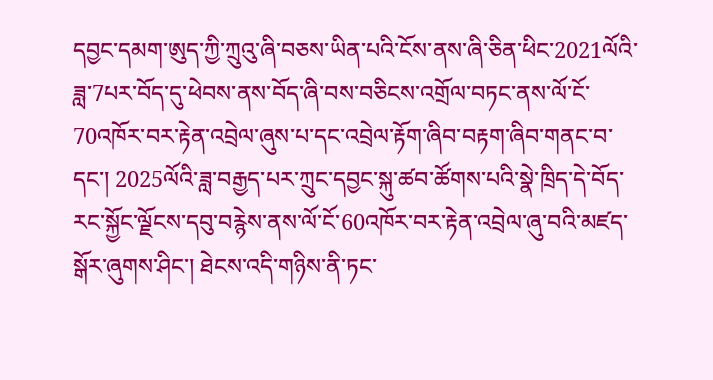དབྱང་དམག་ཨུད་ཀྱི་ཀྲུའུ་ཞི་བཅས་ཡིན་པའི་ངོས་ནས་ཞི་ཅིན་ཕིང་2021ལོའི་ཟླ་7པར་བོད་དུ་ཕེབས་ནས་བོད་ཞི་བས་བཅིངས་འགྲོལ་བཏང་ནས་ལོ་ངོ་70འཁོར་བར་རྟེན་འབྲེལ་ཞུས་པ་དང་འབྲེལ་རྟོག་ཞིབ་བརྟག་ཞིབ་གནང་བ་དང་། 2025ལོའི་ཟླ་བརྒྱད་པར་ཀྲུང་དབྱང་སྐུ་ཚབ་ཚོགས་པའི་སྣེ་ཁྲིད་དེ་བོད་རང་སྐྱོང་ལྗོངས་དབུ་བརྙེས་ནས་ལོ་ངོ་60འཁོར་བར་རྟེན་འབྲེལ་ཞུ་བའི་མཛད་སྒོར་ཞུགས་ཤིང་། ཐེངས་འདི་གཉིས་ནི་ཏང་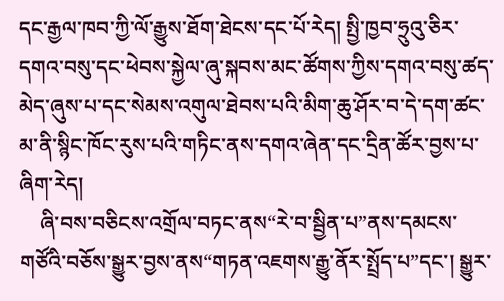དང་རྒྱལ་ཁབ་ཀྱི་ལོ་རྒྱུས་ཐོག་ཐེངས་དང་པོ་རེད། སྤྱི་ཁྱབ་ཧྲུའུ་ཅིར་དགའ་བསུ་དང་ཕེབས་སྐྱེལ་ཞུ་སྐབས་མང་ཚོགས་ཀྱིས་དགའ་བསུ་ཚད་མེད་ཞུས་པ་དང་སེམས་འགུལ་ཐེབས་པའི་མིག་ཆུ་ཤོར་བ་དེ་དག་ཚང་མ་ནི་སྙིང་ཁོང་རུས་པའི་གཏིང་ནས་དགའ་ཞེན་དང་དྲིན་ཚོར་བྱས་པ་ཞིག་རེད།
    ཞི་བས་བཅིངས་འགྲོལ་བཏང་ནས“རེ་བ་སྦྱིན་པ”ནས་དམངས་གཙོའི་བཅོས་སྒྱུར་བྱས་ནས“གཏན་འཇགས་རྒྱུ་ནོར་སྤྲོད་པ”དང་། སྒྱུར་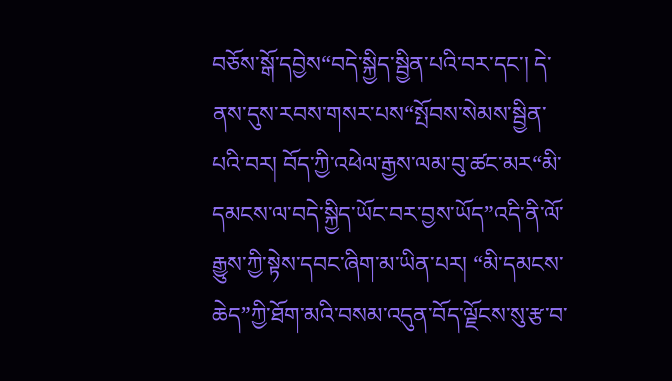བཅོས་སྒོ་དབྱེས“བདེ་སྐྱིད་སྦྱིན་པའི་བར་དང་། དེ་ནས་དུས་རབས་གསར་པས“སྤོབས་སེམས་སྦྱིན་པའི་བར། བོད་ཀྱི་འཕེལ་རྒྱས་ལམ་བུ་ཚང་མར“མི་དམངས་ལ་བདེ་སྐྱིད་ཡོང་བར་བྱས་ཡོད”འདི་ནི་ལོ་རྒྱུས་ཀྱི་སྟེས་དབང་ཞིག་མ་ཡིན་པར། “མི་དམངས་ཆེད”ཀྱི་ཐོག་མའི་བསམ་འདུན་བོད་ལྗོངས་སུ་རྩ་བ་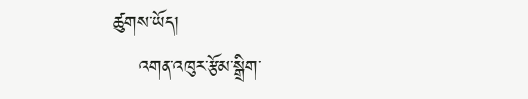ཚུགས་ཡོད།
    འགན་འཁུར་རྩོམ་སྒྲིག་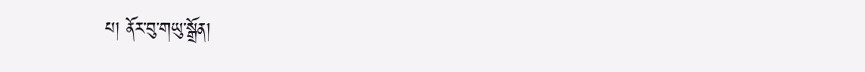པ། ནོར་བུ་གཡུ་སྒྲོན།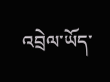འབྲེལ་ཡོད་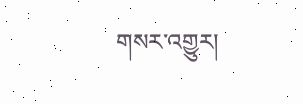གསར་འགྱུར།